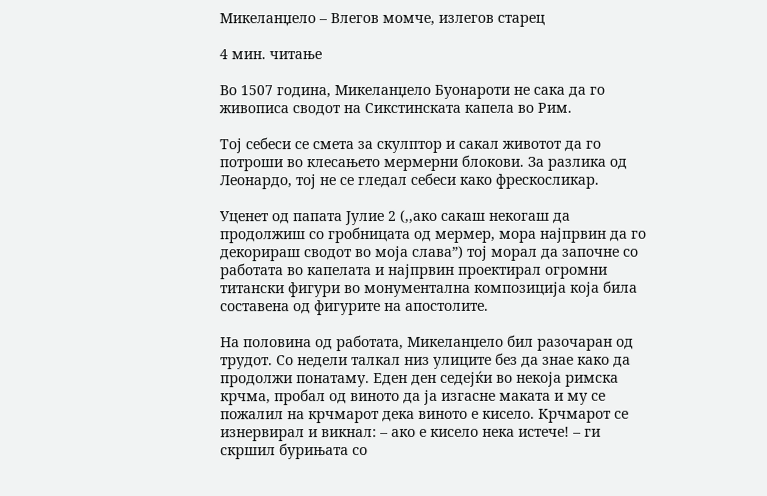Микеланџело – Влегов момче, излегов старец

4 мин. читање

Во 1507 година, Микеланџело Буонароти не сака да го живописа сводот на Сикстинската капела во Рим.

Тој себеси се смета за скулптор и сакал животот да го потроши во клесањето мермерни блокови. За разлика од Леонардо, тој не се гледал себеси како фрескосликар.

Уценет од папата Јулие 2 (,,ако сакаш некогаш да продолжиш со гробницата од мермер, мора најпрвин да го декорираш сводот во моја слава”) тој морал да започне со работата во капелата и најпрвин проектирал огромни титански фигури во монументална композиција која била составена од фигурите на апостолите.

На половина од работата, Микеланџело бил разочаран од трудот. Со недели талкал низ улиците без да знае како да продолжи понатаму. Еден ден седејќи во некоја римска крчма, пробал од виното да ја изгасне маката и му се пожалил на крчмарот дека виното е кисело. Крчмарот се изнервирал и викнал: – ако е кисело нека истече! – ги скршил бурињата со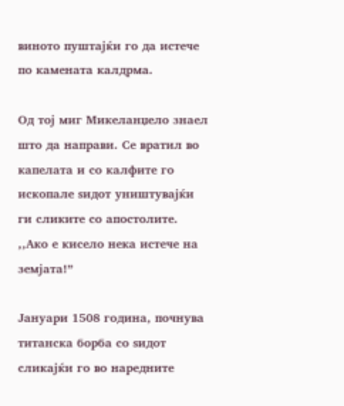виното пуштајќи го да истече по камената калдрма.

Од тој миг Микеланџело знаел што да направи. Се вратил во капелата и со калфите го ископале ѕидот уништувајќи ги сликите со апостолите. ,,Ако е кисело нека истече на земјата!”

Јануари 1508 година, почнува титанска борба со ѕидот сликајќи го во наредните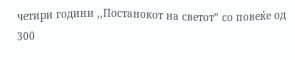четири години ,,Постанокот на светот” со повеќе од 300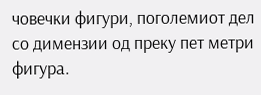човечки фигури, поголемиот дел со димензии од преку пет метри фигура.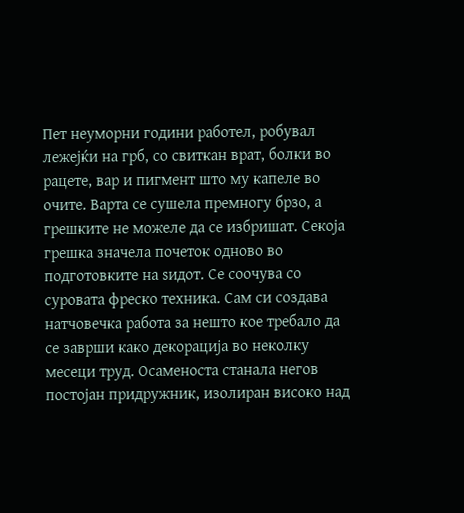Пет неуморни години работел, робувал лежејќи на грб, со свиткан врат, болки во рацете, вар и пигмент што му капеле во очите. Варта се сушела премногу брзо, а грешките не можеле да се избришат. Секоја грешка значела почеток одново во подготовките на ѕидот. Се соочува со суровата фреско техника. Сам си создава натчовечка работа за нешто кое требало да се заврши како декорација во неколку месеци труд. Осаменоста станала негов постојан придружник, изолиран високо над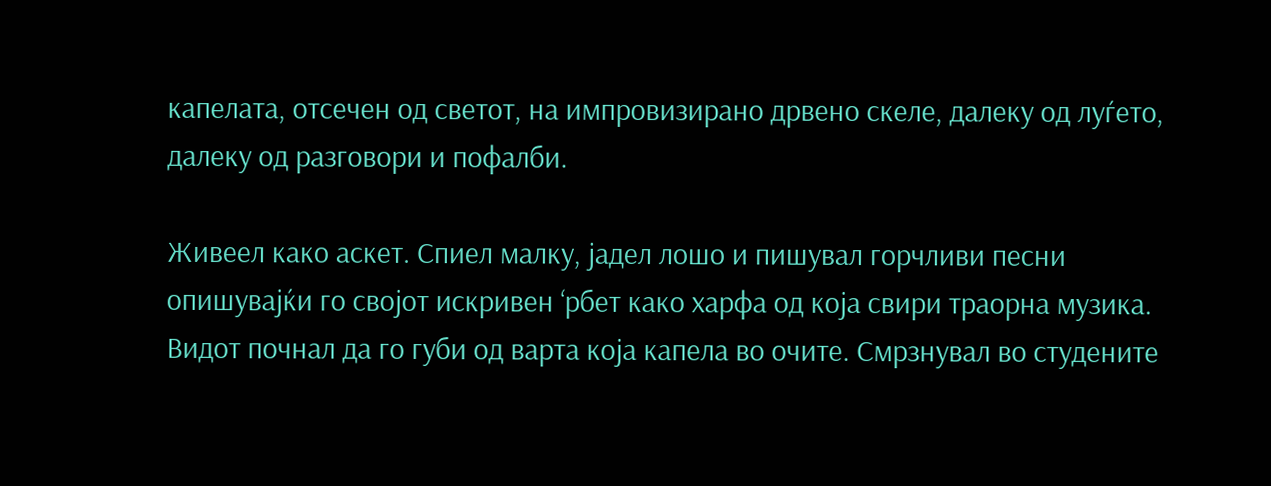капелата, отсечен од светот, на импровизирано дрвено скеле, далеку од луѓето, далеку од разговори и пофалби.

Живеел како аскет. Спиел малку, јадел лошо и пишувал горчливи песни опишувајќи го својот искривен ‘рбет како харфа од која свири траорна музика. Видот почнал да го губи од варта која капела во очите. Смрзнувал во студените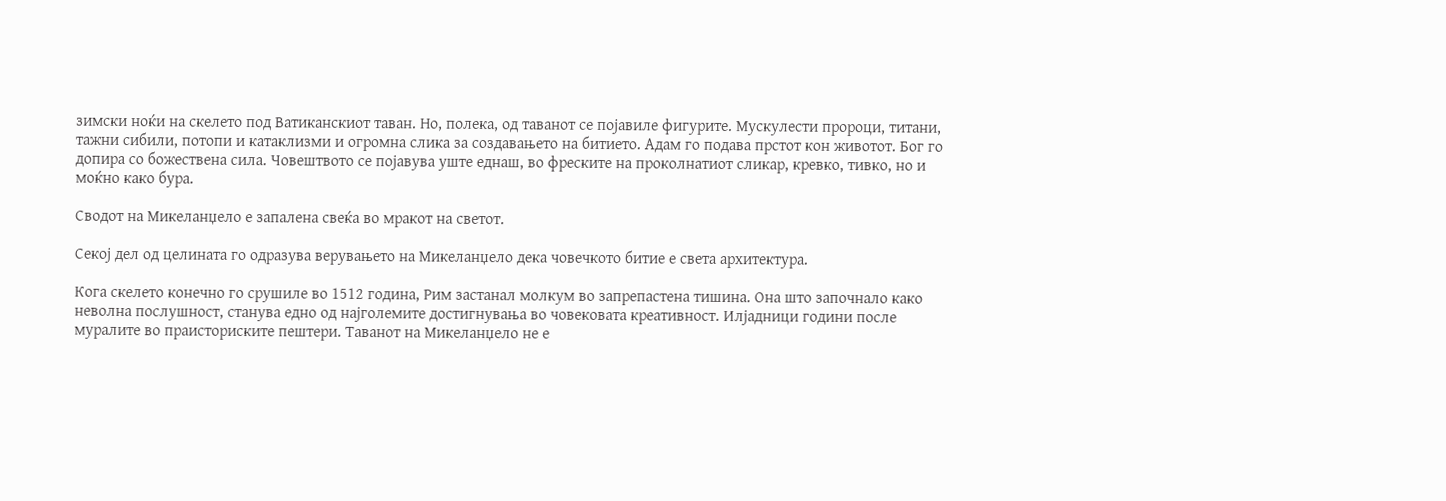зимски ноќи на скелето под Ватиканскиот таван. Но, полека, од таванот се појавиле фигурите. Мускулести пророци, титани, тажни сибили, потопи и катаклизми и огромна слика за создавањето на битието. Адам го подава прстот кон животот. Бог го допира со божествена сила. Човештвото се појавува уште еднаш, во фреските на проколнатиот сликар, кревко, тивко, но и моќно како бура.

Сводот на Микеланџело е запалена свеќа во мракот на светот.

Секој дел од целината го одразува верувањето на Микеланџело дека човечкото битие е света архитектура.

Кога скелето конечно го срушиле во 1512 година, Рим застанал молкум во запрепастена тишина. Она што започнало како неволна послушност, станува едно од најголемите достигнувања во човековата креативност. Илјадници години после муралите во праисториските пештери. Таванот на Микеланџело не е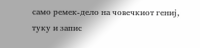само ремек-дело на човечкиот гениј, туку и запис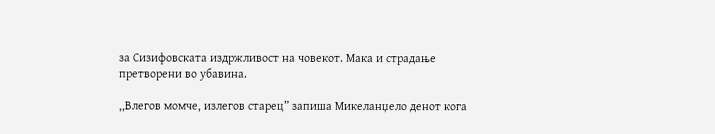за Сизифовската издржливост на човекот. Мака и страдање претворени во убавина.

,,Влегов момче, излегов старец” запиша Микеланџело денот кога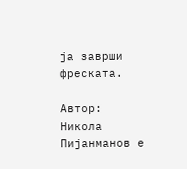ја заврши фреската.

Автор:
Никола Пијанманов е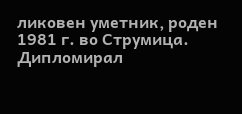ликовен уметник, роден 1981 г. во Струмица. Дипломирал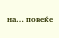на… повеќе